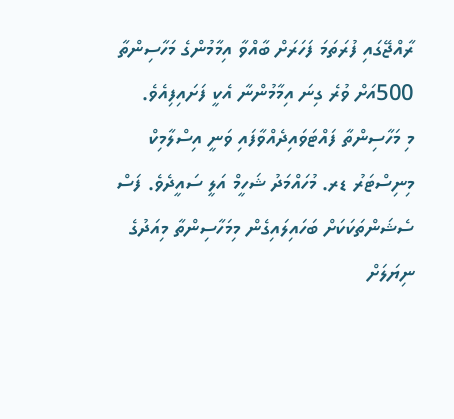ރާއްޖޭގައި ފުރަތަމަ ފަހަރަށް ބާއްވާ އިމާމުންގެ މަހާސިންތާ 500އަށް ވުރެ ގިނަ އިމާމުންނާ އެކީ ފަށައިފިއެވެ.
މި މަހާސިންތާ ފައްޓަވައިދެއްވާފައި ވަނީ އިސްލާމިކް މިނިސްޓަރު ޑރ. މުހައްމަދު ޝަހީމް އަލީ ސައީދެވެ. ފަސް ސެޝަންތަކަކަށް ބަހައިލައިގެން މިމަހާސިންތާ މިއަދުގެ ނިޔަލަށް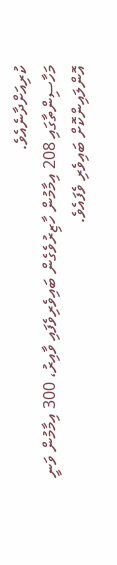ކުރިއަށްދާނެއެވެ.
މަހާސިންތާގައި 208 އިމާމުން ހާޒިރުވެގެން ބައިވެރިވެފައި ވާއިރު، 300 އިމާމުން ވަނީ އޮންލައިންކޮށް ބައިވެރި ވެފައެވެ.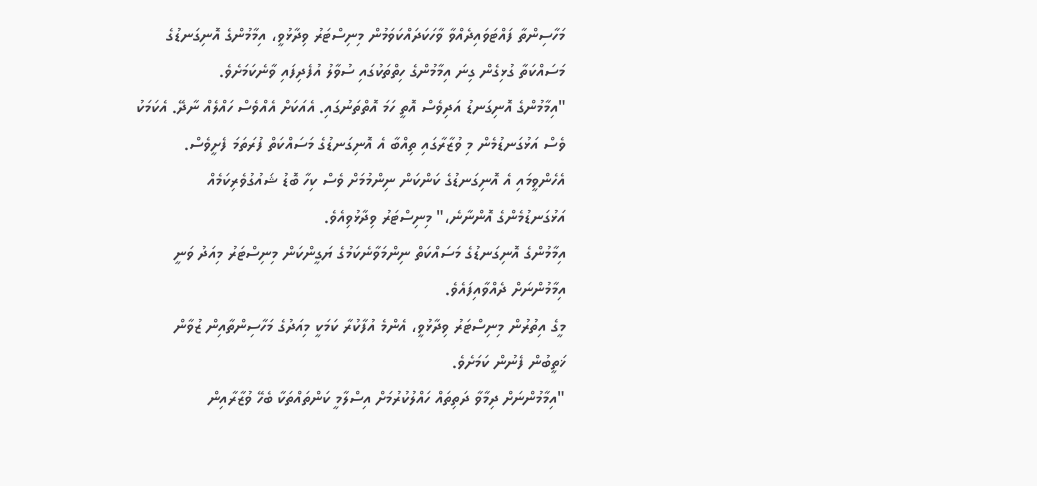މަހާސިންތާ ފައްޓަވައިދެއްވާ ވާހަކަދައްކަވަމުން މިނިސްޓަރު ވިދާޅުވީ، އިމާމުންގެ އޮނިގަނޑުގެ މަސައްކަތާ ގުޅިގެން ގިނަ އިމާމުންގެ ހިތްތަކުގައި ސުވާލު އުފެދިފައި ވާނެކަމަށެވެ.
"އިމާމުންގެ އޮނިގަނޑު އަދިވެސް އޮތީ ހަމަ އޮތްތަނުގައި. އެއަކަށް އެއްވެސް ހައްލެއް ނާދޭ. އެކަމަކު ވެސް އަޅުގަނޑުމެން މި ވުޒާރާގައި ތިއްބާ އެ އޮނިގަނޑުގެ މަސައްކަތް ފުރަތަމަ ފެށީވެސް. އެހެންވީމައި އެ އޮނިގަނޑުގެ ކަންކަން ނިންމުމަށް ވެސް ކިހާ ބޮޑު ޝައުގުވެރިކަމެއް އަޅުގަނޑުމެންގެ އޮންނާނެ،" މިނިސްޓަރު ވިދާޅުވިއެވެ.
އިމާމުންގެ އޮނިގަނޑުގެ މަސައްކަތް ނިންމަވާނެކަމުގެ ޔަގީންކަން މިނިސްޓަރު މިއަދު ވަނީ އިމާމުންނަށް ދެއްވާއިފައެވެ.
މީގެ އިތުރުން މިނިސްޓަރު ވިދާޅުވީ، އެންމެ އުފާކުރާ ކަމަކީ މިއަދުގެ މަހާސިންތާއިން ޒުވާން ޚަތީބުން ފެނުން ކަމަށެވެ.
"އިމާމުންނަށް ދިމާވާ ދަތިތައް ހައްލުކުރުމަށް އިސްލާމީ ކަންތައްތަކާ ބެހޭ ވުޒާރާއިން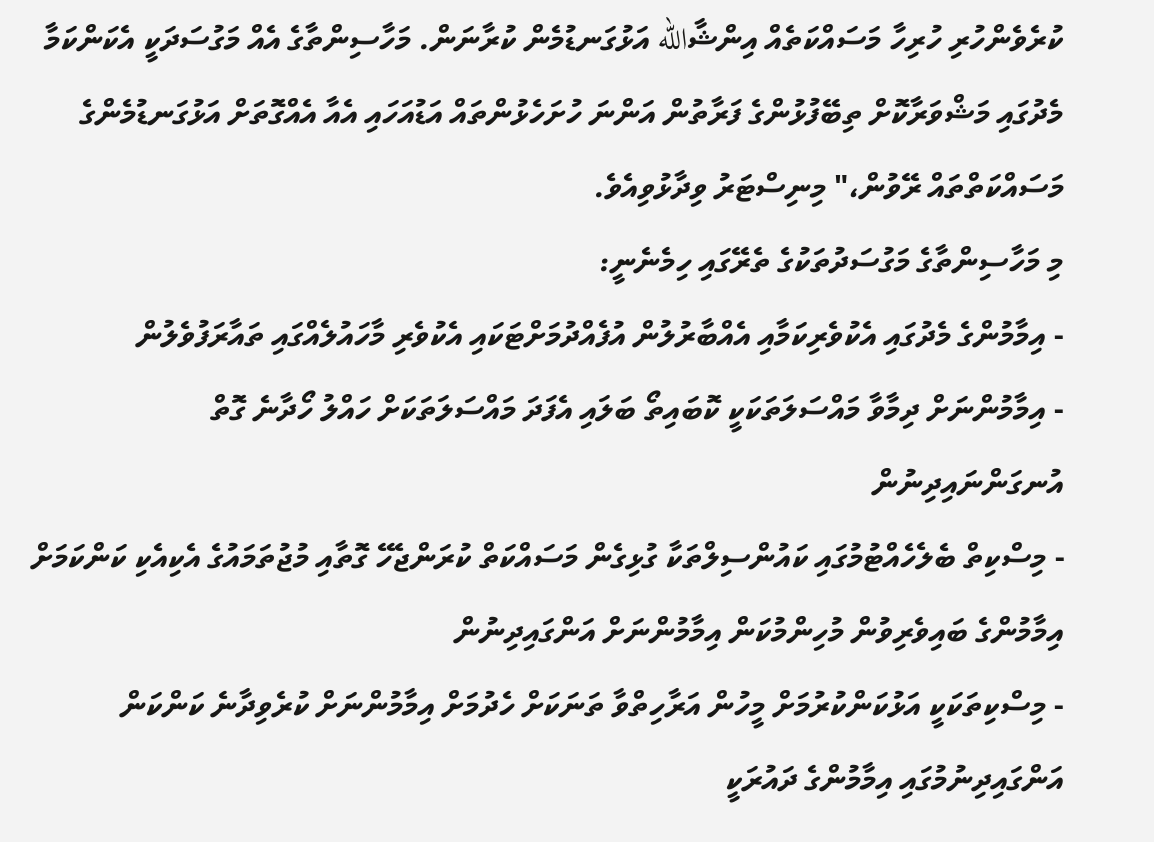ކުރެވެންހުރި ހުރިހާ މަސައްކަތެއް އިންޝާالله އަޅުގަނޑުމެން ކުރާނަން. މަހާސިންތާގެ އެއް މަގުސަދަކީ އެކަންކަމާ މެދުގައި މަޝްވަރާކޮށް ތިބޭފުޅުންގެ ފަރާތުން އަންނަ ހުށަހެޅުންތައް އަޑުއަހައި އެއާ އެއްގޮތަށް އަޅުގަނޑުމެންގެ މަސައްކަތްތައް ރޭވުން،" މިނިސްޓަރު ވިދާޅުވިއެވެ.
މި މަހާސިންތާގެ މަގުސަދުތަކުގެ ތެރޭގައި ހިމެނެނީ:
- އިމާމުންގެ މެދުގައި އެކުވެރިކަމާއި އެއްބާރުލުން އުފެއްދުމަށްޓަކައި އެކުވެރި މާހައުލެއްގައި ތައާރަފުވެލުން
- އިމާމުންނަށް ދިމާވާ މައްސަލަތަކަކީ ކޮބައިތޯ ބަލައި އެފަދަ މައްސަލަތަކަށް ހައްލު ހޯދާނެ ގޮތް އުނގަންނައިދިނުން
- މިސްކިތް ބެލެހެއްޓުމުގައި ކައުންސިލްތަކާ ގުޅިގެން މަސައްކަތް ކުރަންޖެހޭ ގޮތާއި މުޖުތަމައުގެ އެކިއެކި ކަންކަމަށް އިމާމުންގެ ބައިވެރިވުން މުހިންމުކަން އިމާމުންނަށް އަންގައިދިނުން
- މިސްކިތަކަކީ އަޅުކަންކުރުމަށް މީހުން އަރާހިތްވާ ތަނަކަށް ހެދުމަށް އިމާމުންނަށް ކުރެވިދާނެ ކަންކަން އަންގައިދިނުމުގައި އިމާމުންގެ ދައުރަކީ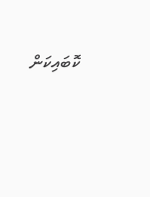ކޮބައިކަން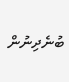ބުނެދިނުން